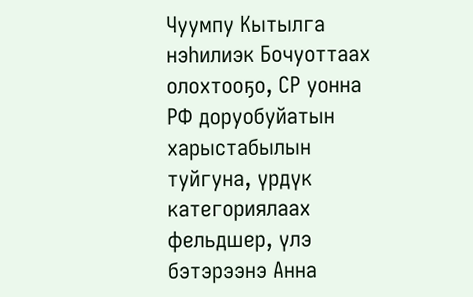Чуумпу Кытылга нэһилиэк Бочуоттаах олохтооҕо, СР уонна РФ доруобуйатын харыстабылын туйгуна, үрдүк категориялаах фельдшер, үлэ бэтэрээнэ Анна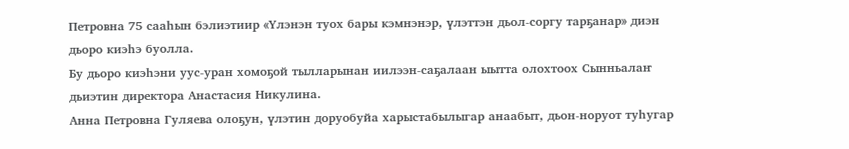Петровна 75 сааһын бэлиэтиир «Үлэнэн туох бары кэмнэнэр, үлэттэн дьол-соргу тарҕанар» диэн дьоро киэһэ буолла.
Бу дьоро киэһэни уус-уран хомоҕой тылларынан иилээн-саҕалаан ыытта олохтоох Сынньалаҥ дьиэтин директора Анастасия Никулина.
Анна Петровна Гуляева олоҕун, үлэтин доруобуйа харыстабылыгар анаабыт, дьон-норуот туһугар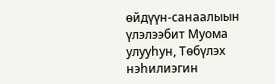өйдүүн-санаалыын үлэлээбит Муома улууһун, Төбүлэх нэһилиэгин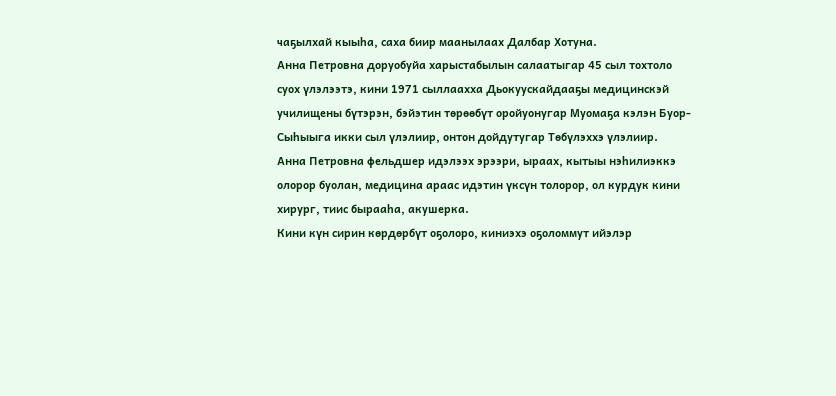чаҕылхай кыыһа, саха биир маанылаах Далбар Хотуна.
Анна Петровна доруобуйа харыстабылын салаатыгар 45 сыл тохтоло суох үлэлээтэ, кини 1971 сыллаахха Дьокуускайдааҕы медицинскэй училищены бүтэрэн, бэйэтин төрөөбүт оройуонугар Муомаҕа кэлэн Буор-Сыһыыга икки сыл үлэлиир, онтон дойдутугар Төбүлэххэ үлэлиир.
Анна Петровна фельдшер идэлээх эрээри, ыраах, кытыы нэһилиэккэ олорор буолан, медицина араас идэтин үксүн толорор, ол курдук кини хирург, тиис бырааһа, акушерка.
Кини күн сирин көрдөрбүт оҕолоро, киниэхэ оҕоломмут ийэлэр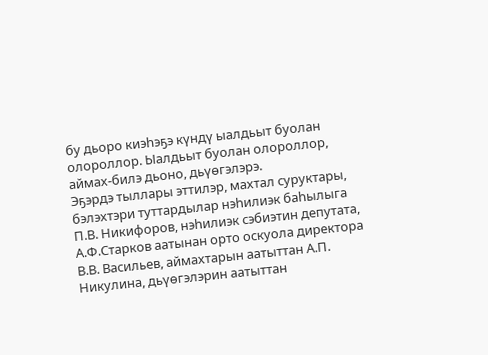бу дьоро киэһэҕэ күндү ыалдьыт буолан олороллор. Ыалдьыт буолан олороллор, аймах-билэ дьоно, дьүөгэлэрэ.
Эҕэрдэ тыллары эттилэр, махтал суруктары, бэлэхтэри туттардылар нэһилиэк баһылыга П.В. Никифоров, нэһилиэк сэбиэтин депутата, А.Ф.Старков аатынан орто оскуола директора В.В. Васильев, аймахтарын аатыттан А.П. Никулина, дьүөгэлэрин аатыттан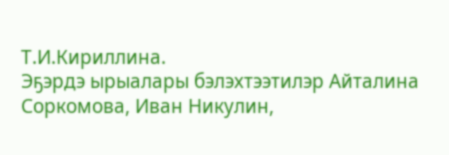Т.И.Кириллина.
Эҕэрдэ ырыалары бэлэхтээтилэр Айталина Соркомова, Иван Никулин,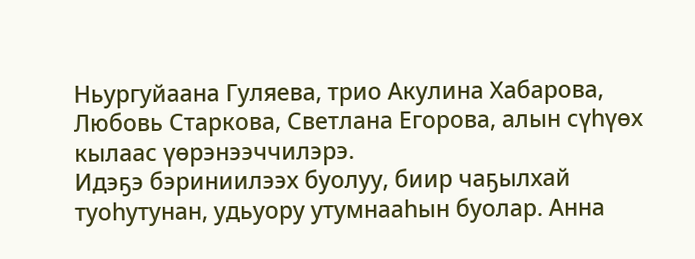Ньургуйаана Гуляева, трио Акулина Хабарова, Любовь Старкова, Светлана Егорова, алын сүһүөх кылаас үөрэнээччилэрэ.
Идэҕэ бэриниилээх буолуу, биир чаҕылхай туоһутунан, удьуору утумнааһын буолар. Анна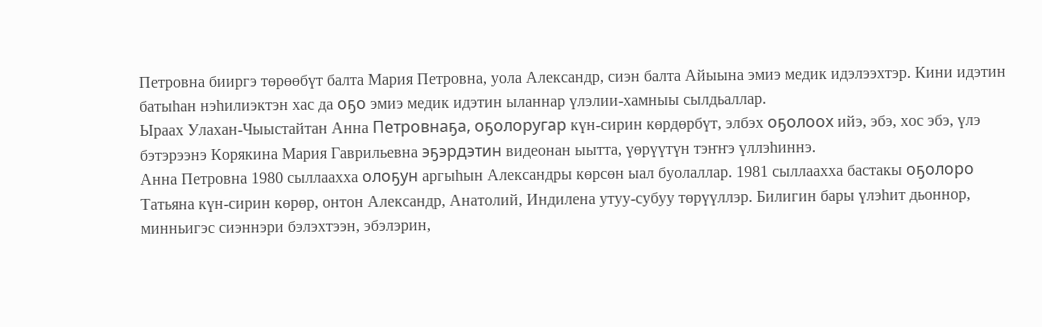Петровна бииргэ төрөөбүт балта Мария Петровна, уола Александр, сиэн балта Айыына эмиэ медик идэлээхтэр. Кини идэтин батыһан нэһилиэктэн хас да оҕо эмиэ медик идэтин ыланнар үлэлии-хамныы сылдьаллар.
Ыраах Улахан-Чыыстайтан Анна Петровнаҕа, оҕолоругар күн-сирин көрдөрбүт, элбэх оҕолоох ийэ, эбэ, хос эбэ, үлэ бэтэрээнэ Корякина Мария Гаврильевна эҕэрдэтин видеонан ыытта, үөрүүтүн тэҥҥэ үллэһиннэ.
Анна Петровна 1980 сыллаахха олоҕун аргыһын Александры көрсөн ыал буолаллар. 1981 сыллаахха бастакы оҕолоро Татьяна күн-сирин көрөр, онтон Александр, Анатолий, Индилена утуу-субуу төрүүллэр. Билигин бары үлэһит дьоннор, минньигэс сиэннэри бэлэхтээн, эбэлэрин,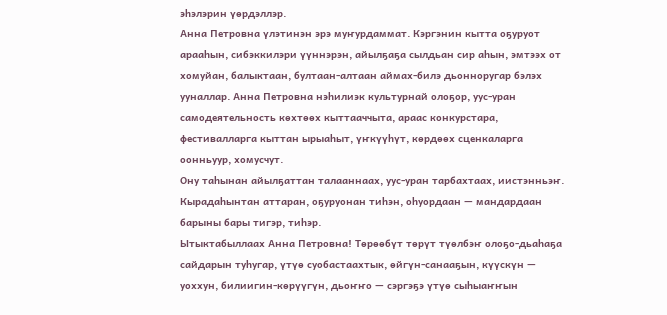эһэлэрин үөрдэллэр.
Анна Петровна үлэтинэн эрэ муҥурдаммат. Кэргэнин кытта оҕуруот арааһын, сибэккилэри үүннэрэн, айылҕаҕа сылдьан сир аһын, эмтээх от хомуйан, балыктаан, бултаан-алтаан аймах-билэ дьонноругар бэлэх ууналлар. Анна Петровна нэһилиэк культурнай олоҕор, уус-уран самодеятельность көхтөөх кыттааччыта, араас конкурстара, фестивалларга кыттан ырыаһыт, үҥкүүһүт, көрдөөх сценкаларга оонньуур, хомусчут.
Ону таһынан айылҕаттан талааннаах, уус-уран тарбахтаах, иистэнньэҥ. Кырадаһынтан аттаран, оҕуруонан тиһэн, оһуордаан — мандардаан барыны бары тигэр, тиһэр.
Ытыктабыллаах Анна Петровна! Төрөөбүт төрүт түөлбэҥ олоҕо-дьаһаҕа сайдарын туһугар, үтүө суобастаахтык, өйгүн-санааҕын, күүскүн — уоххун, билиигин-көрүүгүн, дьоҥҥо — сэргэҕэ үтүө сыһыаҥҥын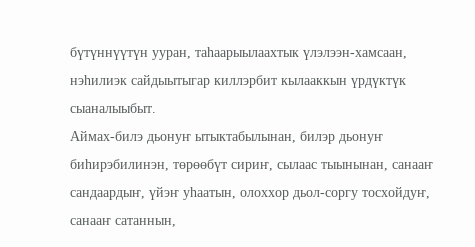бүтүннүүтүн ууран, таһаарыылаахтык үлэлээн-хамсаан, нэһилиэк сайдыытыгар киллэрбит кылааккын үрдүктүк сыаналыыбыт.
Аймах-билэ дьонуҥ ытыктабылынан, билэр дьонуҥ биһирэбилинэн, төрөөбүт сириҥ, сылаас тыынынан, санааҥ сандаардыҥ, үйэҥ уһаатын, олоххор дьол-соргу тосхойдуҥ, санааҥ сатаннын,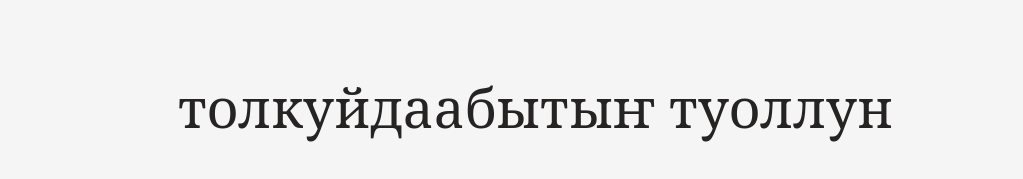толкуйдаабытыҥ туоллун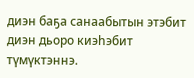диэн баҕа санаабытын этэбит диэн дьоро киэһэбит түмүктэннэ.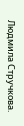Людмила Стручкова.